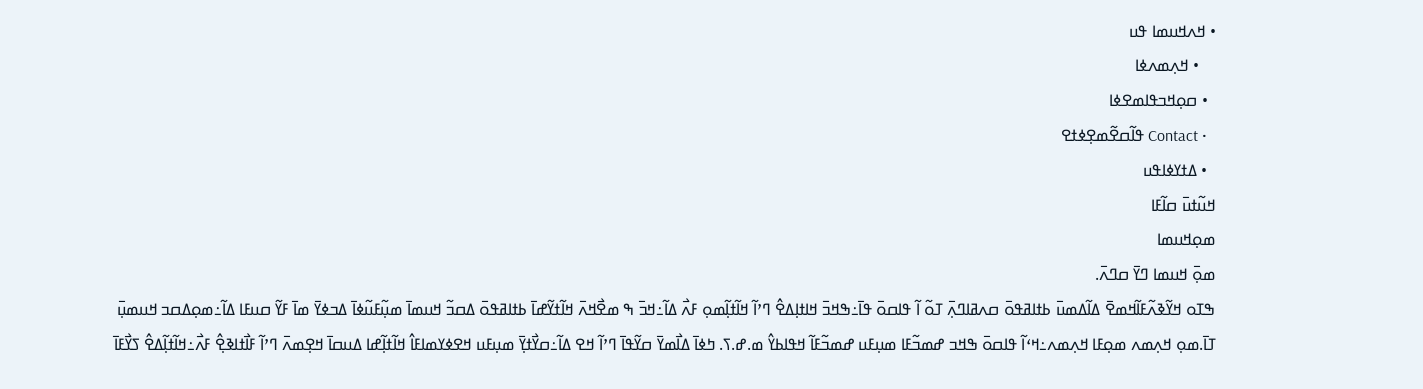• ߞߍߞߎߘߊ ߟߎ
    • ߞߍ߲ߘߍߦߊ
  • ߛߋ߲ߞߏߟߊߘߐߦߊ
  • Contact ߟߊ߬ߛߐ߬ߘߐ߲ߦߙߐ
  • ߡߙߌߦߊߟߎ
ߞߎ߬ߙߎ߫ ߛߊ߬ߓߊ
ߘߋ߲ߞߎߘߊ
ߘߋ߲߫ ߞߎߘߊ ߣߌ߫ ߛߣߍ߫.
ߒߠߋ ߞߌ߬ߢߍ߬ߓߊ߬ߞߘߐ߫ ߡߊ߬ߡߘߎ߫ ߕߙߊߥߟߋ߫ ߛߍߥߊߣߍ߲߫ ߠߋ߬ ߊ߬ ߟߊߛߋ߫ ߟߊ߫߸ߒߞߏ߫ ߞߊߙߊ߲ߡߐ߮ ߣߴߊ߬ ߞߊ߬ߙߊ߲߬ߘߋ߲ ߓߍ߯ ߡߊ߬߸ߞߏ߫ ߒ ߘߐ߯ߞߍ߫ ߞߊ߬ߙߌ߬ߝߊ߫ ߕߙߊߥߟߋ߫ ߡߛߏ߬ ߞߎߘߊ߫ ߘߎ߲߬ߓߎ߬ߦߊ߫ ߡߏߦߌ߫ ߘߊ߫ ߓߌ߬ ߛߎߓߊ ߡߊ߬߸ߘߋ߲ߡߛߏ ߞߎߘߎ߲߫ ߠߊ߫.ߘߋ߲ ߞߍ߲ߘߍ ߘߋ߲ߓߊ ߞߍ߲ߘߍ߸ߞߵߊ߬ ߟߊߛߋ߫ ߒߞߏ ߝߘߏ߬ߓߊ ߘߎ߲ߓߎ ߝߘߏ߬ߓߊ߬ ߞߟߊߕߌ߮ ߘ.ߝ.ߖ. ߤߦߊ߫ ߡߊ߯ߘߌ߫ ߛߌ߬ߟߊ߫ ߣߴߊ߬ ߞߐ ߡߊ߬߸ߛߌ߯ߙߌ߲߫ ߘߎ߲ߓߎ ߞߐߦߌߘߊߓߊ߮ ߞߊ߬ߙߊ߲߬ߝߊ ߡߎߛߊ߫ ߞߐ߲ߘߍ߫ ߣߴߊ߬ ߓߊ߯ߙߊߢߐ߲߮ ߓߍ߯߸ߞߊ߬ߙߊ߲߬ߡߐ߮ ߖߌ߯ߓߊ߫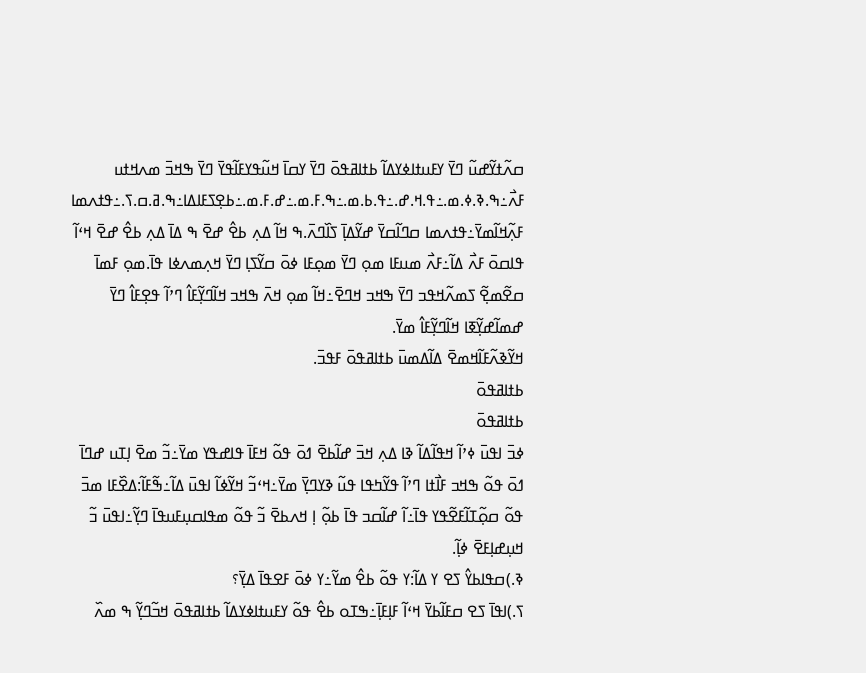ߛߍ߬ߙߌ߬ߝߎ߬ ߣߌ߫ ߌߓߎߙߊߦߌߡߊ߬ ߕߙߊߥߟߋ߫ ߣߌ߫ ߌߛߊ߫ ߞߎ߬ߟߌߓߊ߬ߟߌ߫ ߣߌ߫ ߒߞߏ߫ ߘߍߞߙߎ ߓߍ߯߸ߒ.ߢ.ߦ.ߘ.߸ߟ.ߞ.ߝ.߸ߟ.ߕ.ߘ.߸ߒ.ߓ.ߘ.߸ߝ.ߓ.ߘ.߸ߕߐ߲ߖߓߊߡߊ߸ߒ.ߥ.ߛ.ߖ.߸ߟߙߍߘߊ ߓߍ߲߬ߞߊ߬ߘߌ߫߸ߟߙߍߘߊ ߛߣߊ߬ߛߌ߫ ߝߌ߬ߡߊ߲߫ ߖߊ߰ߣߍ߫.ߒ ߞߊ߬ ߡߍ߲ ߕߐ߮ ߝߐ߫ ߒ ߡߊ߫ ߡߍ߲ ߕߐ߮ ߝߐ߫ ߞߵߊ߬ ߟߊߛߋ߫ ߓߍ߯ ߡߊ߬߸ߓߍ߯ ߘߎߓߊ ߘߋ߲ ߣߌ߫ ߘߋ߲ߓߊ ߦߋ߫ ߛߌ߬ߖߊ߲ ߣߌ߫ ߞߍ߲ߘߍߦߊ ߟߊ߫.ߘߋ߲ ߓߘߊ߫ ߛߐ߬ߘߐ߲߬ ߖߘߍ߬ߞߟߏ ߣߌ߫ ߒߞߏ ߞߣߐ߫߸ߞߊ߬ ߘߋ߲ ߞߍ߫ ߒߞߏ ߞߊ߬ߣߌ߲߬ߓߊ߮ ߣߴߊ߬ ߟߐ߲ߓߊ߮ ߣߌ߫ ߝߘߊ߬ߝߌ߲߬ߧߊ ߞߊ߬ߣߌ߲߬ߓߊ߮ ߘߌ߫.
ߞߌ߬ߢߍ߬ߓߊ߬ߞߘߐ߫ ߡߊ߬ߡߘߎ߫ ߕߙߊߥߟߋ߫ ߓߟߏ߫.
ߕߙߊߥߟߋ߫
ߕߙߊߥߟߋ߫
ߦߏ߫ ߊߟߎ߫ ߦߴߊ߬ ߞߟߊ߬ߡߊ߬ ߢߊ ߡߍ߲ ߞߏ߫ ߝߊ߬ߕߐ߫ ߗߋ߫ ߟߋ߬ ߞߓߊ߫ ߟߊߝߟߌ ߘߌ߫߸ߏ߬ ߘߐ߫ ߊ߲ߠߎ ߝߣߊ߫ ߗߋ߫ ߟߋ߬ ߒߞߏ ߓߊ߯ߙߊ ߣߴߊ߬ ߟߌ߬ߤߟߊ ߟߎ߬ ߢߌߣߌ߲߫ ߘߌ߫߸ߞߵߏ߬ ߞߌ߬ߦߊ߬ ߊߟߎ߫ ߡߊ߬߸ߒ߬ߓߊ߬:ߡߐ߰ߓߊ ߘߏ߫ ߟߋ߬ ߛߋ߲߬ߠߊ߬ߓߐ߬ߟߌ ߟߊ߫߸ߊ߬ ߝߊ߬ߛߏ ߟߊ߫ ߕߋ߲߬ ߊ߲ ߞߍߕߐ߫ ߏ߬ ߟߋ߬ ߘߟߊߛߎ߲ߓߎߟߊ߫ ߣߌ߲߬߸ߊߟߎ߫ ߏ߬ ߞߎ߲ߝߊ߲ߓߐ߫ ߦߊ߲߬.
ߢ.)ߛߟߊߕߌ߮ ߖߐ ߌ ߡߊ߬:ߌ ߟߋ߬ ߕߐ߮ ߘߌ߬߸ߌ ߦߋ߫ ߓߐߟߊ߫ ߡߌ߲߫؟
ߖ.)ߊߟߊ߫ ߖߐ ߛߓߊ߬ߕߌ߫ ߞߵߊ߬ ߓߊ߲ߓߊ߲߫߸ߒߠߋ ߕߐ߮ ߟߋ߬ ߌߓߎߙߊߦߌߡߊ߬ ߕߙߊߥߟߋ߫ ߞߏ߬ߣߌ߲߬ ߒ ߘߍ߰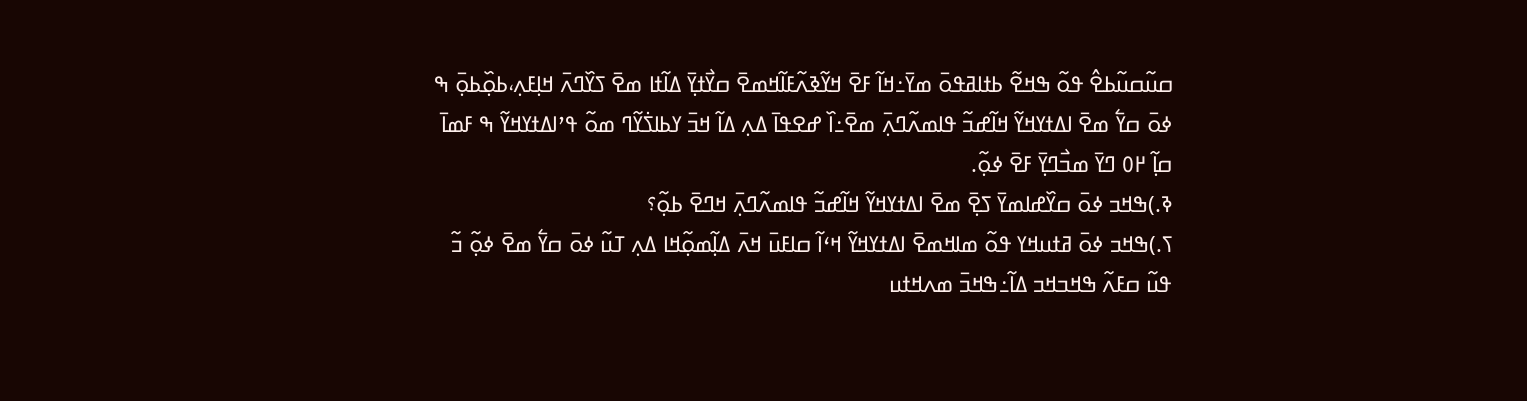ߛߎ߬ߛߎ߬ߕߐ߮ ߟߋ߬ ߒߞߐ߬ ߕߙߊߥߟߋ߫ ߘߌ߫߸ߞߊ߬ ߓߐ߫ ߞߌ߬ߢߍ߬ߓߊ߬ߞߘߐ߫ ߛߌ߯ߙߌ߲߫ ߡߊ߬ߙߊ ߘߐ߫ ߖߌ߰ߣߍ߫ ߞߊ߲ߓߍ߲،ߕߋ߲߰ߕߋ߲߫ ߒ ߦߋ߫ ߛߌ߱ ߘߐ߫ ߊߡߙߌߞߌ߬ ߞߊ߬ߝߏ߬ ߟߊߘߍ߬ߣߍ߲߫ ߘߐ߫߸ߊ߰ ߝߐߟߊ߫ ߡߍ߲ ߡߊ߬ ߞߏ߫ ߌߕߊߖ߭ߌ߬ߣ ߘߋ߬ ߟߴߊߡߙߌߞߌ߬ ߒ ߓߘߊ߫ ߛߊ߲߬ ߂߀ ߣߌ߫ ߘߏ߯ߣߌ߲߫ ߓߐ߫ ߦߋ߲߬.
ߢ.)ߒߞߏ ߦߋ߫ ߛߌ߰ߝߊߘߌ߫ ߖߐ߲߫ ߘߐ߫ ߊߡߙߌߞߌ߬ ߞߊ߬ߝߏ߬ ߟߊߘߍ߬ߣߍ߲߫ ߞߣߐ߫ ߕߋ߲߬؟
ߖ.)ߒߞߏ ߦߋ߫ ߥߙߎߞߌ ߟߋ߬ ߘߊߞߘߐ߫ ߊߡߙߌߞߌ߬ ߞߵߊ߬ ߛߊߓߎ߫ ߞߍ߫ ߡߊ߲߬ߘߋ߲߬ߞߊ ߡߍ߲ ߠߎ߬ ߦߋ߫ ߛߌ߱ ߘߐ߫ ߦߋ߲߬ ߏ߬ ߟߎ߬ ߛߓߍ߬ ߒߞߏߞߏ ߡߊ߬߸ߒߞߏ߫ ߘߍߞߙߎ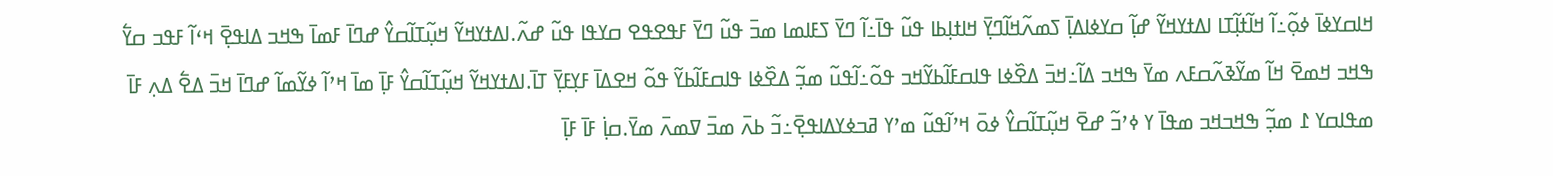ߞߊߛߌߦߊ߫ ߦߋ߲߬߸ߊ߬ ߞߊ߬ߙߊ߲߬ߠߊ ߊߡߙߌߞߌ߬ ߝߊ߲߬ ߛߌߦߊߡߊ߲߫ ߖߘߍ߬ߞߊ߬ߣߌ߲߫ ߞߊߙߊ߲ߕߊ ߟߎ߬ ߟߊ߫߸ߊ߬ ߣߌ߫ ߖߓߊߘߊ ߘߏ߫ ߟߎ߬ ߣߌ߫ ߓߟߐߟߐ ߛߌߟߊ ߟߎ߬ ߝߍ߬.ߊߡߙߌߞߌ߬ ߞߎ߲߬ߠߊ߬ߛߌ߮ ߝߣߊ߫ ߓߘߊ߫ ߒߞߏ ߡߊߟߐ߲߫ ߞߵߊ߬ ߓߟߏ ߛߌ߱ ߒߞߏ ߞߘߐ߫ ߞߊ߬ ߘߌ߬ߢߍ߬ߛߓߍ ߘߌ߫ ߒߞߏ ߡߊ߬߸ߞߏ߫ ߡߐ߰ߦߊ ߟߊߛߓߊ߬ߕߌ߬ߞߏ ߟߋ߬߸ߊ߬ߟߎ߬ ߘߏ߲߬ ߡߐ߰ߦߊ ߟߊߛߓߊ߬ߕߌ߬ ߟߋ߬ ߞߐߡߊ߫ ߓߌ߲ߓߌ߲߫ ߠߊ߫.ߊߡߙߌߞߌ߬ ߞߎ߲߬ߠߊ߬ߛߌ߮ ߓߊ߲߫ ߘߊ߫ ߞߴߊ߬ ߦߌ߬ߘߊ߬ ߝߣߊ߫ ߞߏ߫ ߡߐ߱ ߡߍ߲ ߓߊ߫ ߘߟߊߛߌ ߁ ߘߏ߲߬ ߒߞߏߞߏ ߘߟߊ߫ ߌ ߦߴߏ߬ ߝߐ߫ ߞߎ߲߬ߠߊ߬ߛߌ߮ ߦߋ߫ ߞߴߊ߬ߟߎ߬ ߘߴߌ ߥߏߦߌߡߊߟߐ߲߫߸ߏ߬ ߕߍ߫ ߘߏ߫ ߜߘߍ߫ ߘߌ߫.ߛߊ߲߭ ߓߊ߫ ߓߊ߲߫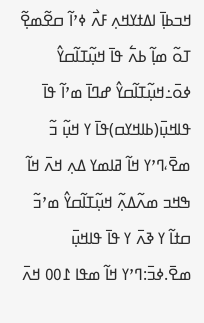ߞߏߕߊ߲߫ ߊߡߙߌߞߍ߲ ߓߍ߯ ߦߴߊ߬ ߛߐ߬ߘߐ߲߬ ߠߋ߬ ߘߊ߲߬ ߕߍ߱ ߟߊ߫ ߞߎ߲߬ߠߊ߬ߛߌ߮ ߦߋ߫߸ߞߎ߲߬ߠߊ߬ߛߌ߮ ߝߣߊ߫ ߘߴߊ߬ ߟߊ߫ ߟߊߞߎ߲߫(ߕߊߞߌߛ)ߟߊ߫ ߌ ߞߎ߲߬ ߏ߬ ߘߐ߫،ߣߴߌ ߞߊ߬ ߥߊߘߌ ߡߍ߲ ߞߍ߫ ߞߊ߬ ߒߞߏ ߘߍ߬ߡߍ߲߬ ߞߎ߲߬ߠߊ߬ߛߌ߮ ߘߴߏ߬ ߛߙߊ߬ ߌ ߢߍ߫ ߌ ߟߊ߫ ߟߊߞߎ߲߫ ߘߐ߫.ߦߏ߫:ߣߴߌ ߞߊ߬ ߘߟߊ ߁߀߀ ߞߍ߫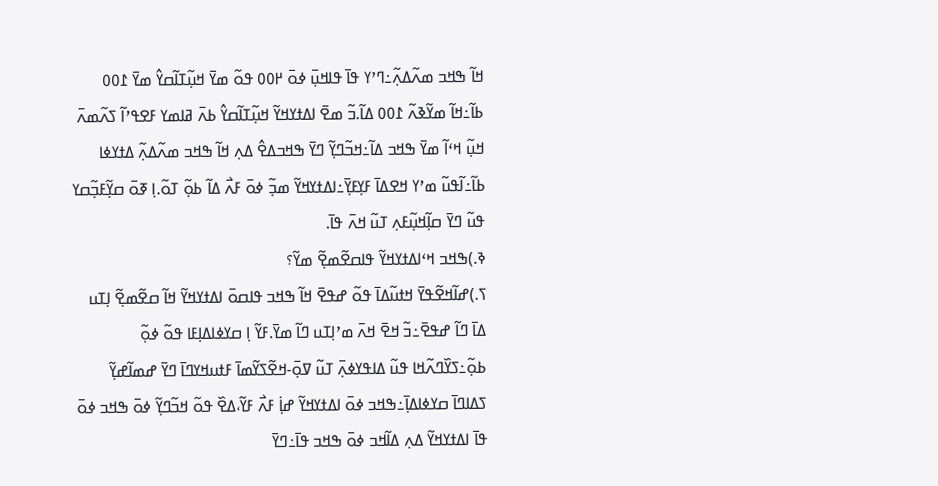ߞߊ߬ ߒߞߏ ߘߍ߬ߡߍ߲߬߸ߣߴߌ ߟߊ߫ ߟߊߞߎ߲߫ ߦߋ߫ ߂߀߀ ߟߋ߬ ߘߌ߫ ߞߎ߲߬ߠߊ߬ߛߌ߮ ߘߌ߫ ߁߀߀ ߕߊ߬߸ߞߊ߬ ߘߌ߬ߢߍ߬ ߁߀߀ ߡߊ߬.ߏ߬ ߘߐ߫ ߊߡߙߌߞߌ߬ ߞߎ߲߬ߠߊ߬ߛߌ߮ ߕߍ߫ ߥߊߘߌ ߓߐߟߴߊ߬ ߖߍ߬ߘߍ߫ ߞߎ߲߬ ߞߵߊ߬ ߘߌ߫ ߒߞߏ ߡߊ߬߸ߞߏ߬ߣߌ߲߬ ߣߌ߫ ߒߞߏߡߐ߮ ߡߍ߲ ߞߊ߬ ߒߞߏ ߘߍ߬ߡߍ߲߬ ߡߙߌߦߊ ߕߊ߬߸ߊ߬ߟߎ߬ ߘߴߌ ߞߐߡߊ߫ ߓߌ߲ߓߌ߲߫߸ߊߡߙߌߞߌ߬ ߘߏ߲߬ ߦߋ߫ ߓߍ߯ ߡߊ߬ ߕߋ߲߬ ߠߋ߬.ߊ߲ ߧߋ߫ ߛߌ߲߬ߓߏ߲߬ߛߌ ߟߎ߬ ߣߌ߫ ߛߊ߲߬ߞߎ߲߬ߓߍ߲ ߠߎ߬ ߞߍ߫ ߟߊ߫.
ߢ.)ߒߞߏ ߞߵߊߡߙߌߞߌ߬ ߟߊߛߐ߬ߘߐ߲߬ ߘߌ߬؟
ߖ.)ߝߊ߬ߞߐ߬ߟߌ߫ ߞߙߎ߬ߡߊ߫ ߟߋ߬ ߝߟߐ߫ ߞߊ߬ ߒߞߏ ߟߊߛߋ߫ ߊߡߙߌߞߌ߬ ߞߊ߬ ߛߐ߬ߘߐ߲߬ ߊ߲ߠߎ ߡߊ߫ ߣߊ߬ ߝߟߐ߫߸ߏ߬ ߞߐ߫ ߞߍ߫ ߘߴߊ߲ߠߎ ߣߊ߬ ߘߌ߫.ߓߌ߬ ߊ߲ ߛߌߦߊߡߊ߲ߓߊ ߟߋ߬ ߦߋ߲߬ ߕߋ߲߬߸ߖߌ߰ߣߍ߬ߞߊ ߟߎ߬ ߡߊߟߌߦߍ߲߫ ߠߎ߬ ߜߋ߲߫-ߞߐ߬ߖߌ߬ߘߊ߫ ߓߙߎߞߌߣߊ߫ ߣߌ߫ ߝߘߊ߬ߝߌ߲߬ ߖߡߊߣߊ߫ ߛߌߦߊߡߊ߲߫߸ߒߞߏ ߦߋ߫ ߊߡߙߌߞߌ߬ ߝߊ߲߭ ߓߍ߯ ߓߌ߬،ߡߐ߰ ߟߋ߬ ߞߏ߬ߣߌ߲߬ ߦߋ߫ ߒߞߏ ߦߋ߫ ߟߊ߫ ߊߡߙߌߞߌ߬ ߡߍ߲ ߡߊ߬ߞߏ ߦߋ߫ ߒߞߏ ߟߊ߫߸ߣߌ߫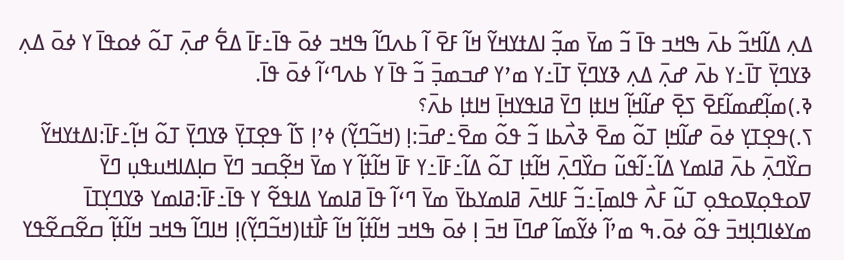ߡߍ߲ ߡߊ߬ߞߏ߬ ߕߍ߫ ߒߞߏ ߟߊ߫ ߏ߬ ߘߌ߫ ߘߏ߲߬ ߊߡߙߌߞߌ߬ ߞߊ߬ ߓߐ߫ ߊ߬ ߕߍߣߊ߬ ߒߞߏ ߦߋ߫ ߟߊ߫߸ߓߊ߫ ߡߐ߱ ߝߍ߲߫ ߠߋ߬ ߦߋߟߊ߫ ߌ ߦߋ߫ ߡߍ߲ ߢߌߣߌ߲߫ ߠߊ߫߸ߌ ߕߍ߫ ߝߍ߲߫ ߡߍ߲ ߢߌߣߌ߲߫ ߠߊ߫߸ߌ ߘߴߌ ߝߏߘߏ߲߫ ߏ߬ ߟߊ߫ ߌ ߕߍߣߵߊ߬ ߦߋ߫ ߟߊ߫.
ߢ.)ߘߊ߲߬ߝߘߊ߬ߓߐ߫ ߖߐ߲߫ ߝߊ߬ߞߊ߲߬ ߞߊߙߊ߲ ߣߌ߫ ߥߊߟߌߞߊ߲߫ ߞߊߙߊ߲ ߕߍ߫؟
ߖ.)ߟߐ߲ߠߌ߲ ߦߋ߫ ߝߊ߬ߞߊ߲ ߠߋ߬ ߘߐ߫ ߢߍ߯ߕߊ ߏ߬ ߟߋ߬ ߘߐ߫߸ߝߏ߫:ߊ߲ (ߞߏ߬ߣߌ߲߬) ߦߴߊ߲ ߖߊ߬ ߟߐ߲ߠߌ߲߫ ߢߌߣߌ߲߫ ߠߋ߬ ߞߊ߲߬߸ߓߊ߫:ߊߡߙߌߞߌ߬ ߛߌ߰ߣߍ߲߫ ߕߍ߫ ߥߊߘߌ ߡߊ߬߸ߊ߬ߟߎ߬ ߛߌ߰ߣߍ߲߫ ߞߊ߬ߙߊ߲ ߠߋ߬ ߡߊ߬߸ߓߊ߫߸ߌ ߓߊ߫ ߞߊ߬ߙߊ߲߬ ߌ ߘߌ߫ ߞߐ߲߬ߛߏ ߣߌ߫ ߛߊ߲ߡߊߞߎߟߎ߲ ߣߌ߫ ߜߋߟߋ߲ߜߋߟߋ߲ ߠߎ߬ ߓߍ߯ ߟߊߘߊ߲߫߸ߏ߬ ߓߊߞߍ߫ ߥߊߘߌߕߌ߫ ߘߌ߫ ߣߵߊ߬ ߟߊ߫ ߥߊߘߌ ߡߊߟߐ߬ ߌ ߟߊ߫߸ߓߊ߫:ߥߊߘߌ ߢߌߣߌ߲ߠߊ߫ ߘߌߦߊߣߊ߲ߞߏ߫ ߟߋ߬ ߦߋ߫.ߒ ߘߴߊ߬ ߦߌ߬ߘߊ߬ ߝߣߊ߫ ߞߏ߫ ߊ߲ ߦߋ߫ ߒߞߏ ߞߊ߬ߙߊ߲߬ ߞߊ߬ ߓߊ߯ߙߊ(ߞߏ߬ߣߌ߲߬)ߊ߲ ߞߊߣߊ߬ ߒߞߏ ߞߊ߬ߙߊ߲߬ ߛߐ߬ߛߐ߬ߟߌ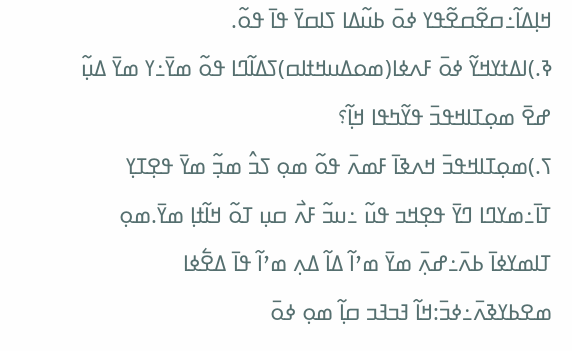ߞߊ߲ߡߊ߬߸ߛߐ߬ߛߐ߬ߟߌ ߦߋ߫ ߕߎ߬ߡߊ ߖߊߛߌ߫ ߟߊ߫ ߟߋ߬.
ߢ.)ߊߡߙߌߞߌ߬ ߦߋ߫ ߓߍߦߊ(ߘߋߡߎߞߙߊߛ)ߖߡߊ߬ߣߊ ߟߋ߬ ߘߌ߫߸ߌ ߘߌ߫ ߡߎ߲߬ ߝߐ߫ ߘߋ߲ߠߊߞߟߏ߫ ߟߌ߬ߤߟߊ ߞߊ߲߬؟
ߖ.)ߘߋ߲ߠߊߞߟߏ߫ ߞߍߢߊ߫ ߓߘߍ߫ ߟߋ߬ ߘߋ߲ ߖߏ߮ ߘߏ߲߬ ߘߌ߫ ߟߐ߲ߠߌ߲ ߠߊ߫߸ߘߌߣߊ ߣߌ߫ ߟߐ߲ߞߏ ߟߎ߬ ߸ߎߏ߬ ߓߍ߯ ߛߎ߲ ߠߋ߬ ߞߊ߬ߙߊ߲ ߘߌ߫.ߘߋ߲ ߠߊߘߌߦߊ߫ ߕߍ߫߸ߝߍ߲߫ ߘߌ߫ ߘߴߊ߬ ߡߊ߬ ߡߍ߲ ߘߴߊ߬ ߟߊ߫ ߡߐ߱ߦߊ ߘߐߕߌߢߍ߫߸ߦߏ߫:ߞߊ߬ ߔߏߔߏ ߛߊ߲߬ ߘߋ߲ ߦߋ߫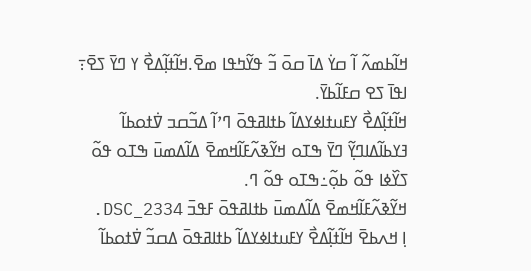ߞߊ߬ߕߘߍ߬ ߊ߬ ߛߌ߭ ߡߊ߫ ߛߋ߫ ߏ߬ ߟߌ߬ߤߟߊ ߘߐ߫.ߞߊ߬ߙߊ߲߬ߡߐ߯ ߌ ߣߌ߫ ߖߐ߫߹ ߊߟߊ߫ ߖߐ ߛߓߊ߬ߕߌ߫.
ߞߊ߬ߙߊ߲߬ߡߐ߯ ߌߓߎߙߊߦߌߡߊ߬ ߕߙߊߥߟߋ߫ ߣߴߊ߬ ߡߏ߬ߛߏ ߜ߭ߙߋߕߊ߬ ߔߌߕߊ߬ߡߊߣߌ߲߬ ߣߌ߫ ߒߠߋ ߞߌ߬ߢߍ߬ߓߊ߬ߞߘߐ߫ ߡߊ߬ߡߘߎ߫ ߒߠߋ ߟߋ߬ ߖߌ߰ߦߊ ߟߋ߬ ߕߋ߲߬߸ߒߠߋ ߟߋ߬ ߣ.
ߞߌ߬ߢߍ߬ߓߊ߬ߞߘߐ߫ ߡߊ߬ߡߘߎ߫ ߕߙߊߥߟߋ߫ ߓߟߏ߫ DSC_2334.
ߊ߲ ߞߍߕߐ߫ ߞߊ߬ߙߊ߲߬ߡߐ߯ ߌߓߎߙߊߦߌߡߊ߬ ߕߙߊߥߟߋ߫ ߡߛߏ߬ ߜ߭ߙߋߕߊ߬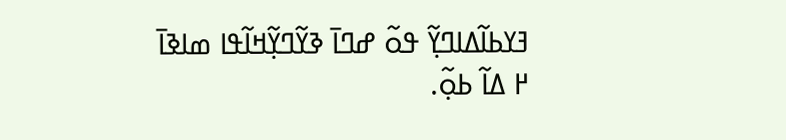ߔߌߕߊ߬ߡߊߣߌ߲߬ ߟߋ߬ ߝߣߊ߫ ߢߌ߬ߣߌ߲߬ߞߊ߬ߟߊ ߘߊߢߊ߫ ߂ ߡߊ߬ ߕߋ߲߬.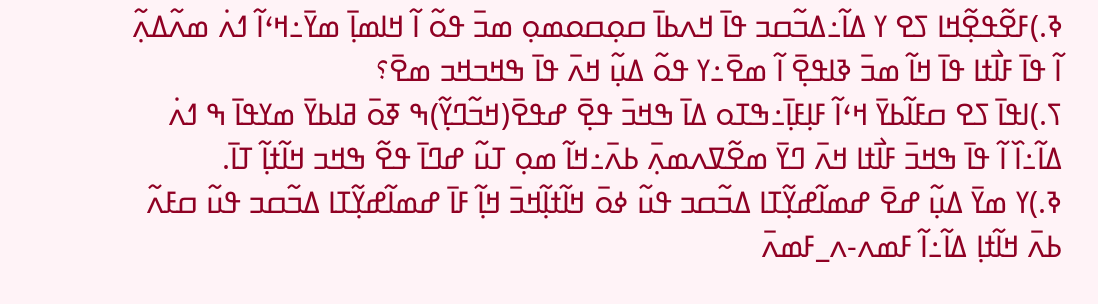ߢ.)ߓߐ߬ߟߐ߲߬ߞߊ ߖߐ ߌ ߡߊ߬߸ߡߏ߬ߛߏ ߟߊ߫ ߞߍߕߊ߫ ߛߋ߲ߛߋߘߋ߲ ߘߏ߫ ߟߋ߬ ߊ߬ ߞߊߘߊ߲߫ ߘߌ߫߸ߞߵߊ߬ ߗߍ߭ ߘߍ߬ߡߍ߲߬ ߊ߬ ߟߊ߫ ߓߊ߯ߙߊ ߟߊ߫ ߞߊ߬ ߘߏ߫ ߢߊߟߐ߲߫ ߊ߬ ߘߐ߫߸ߌ ߟߋ߬ ߡߎ߲߬ ߞߍ߫ ߟߊ߫ ߒߞߏߞߏ ߘߐ߫؟
ߖ.)ߊߟߊ߫ ߖߐ ߛߓߊ߬ߕߌ߫ ߞߵߊ߬ ߓߊ߲ߓߊ߲߫߸ߒߠߋ ߡߊ߫ ߒߞߏ߫ ߟߐ߲߫ ߝߟߐ߫(ߞߏ߬ߣߌ߲߬)ߒ ߧߋ߫ ߥߊߕߌ߫ ߘߌߟߊ߫ ߒ ߗߍ߭ ߡߊ߬߸ߊ߰ ߊ߬ ߟߊ߫ ߒߞߏ߫ ߓߊ߯ߙߊ ߞߍ߫ ߣߌ߫ ߘߐ߬ߜߍߘߍ߲߫ ߕߍ߫߸ߞߊ߬ ߘߋ߲ ߠߎ߬ ߝߣߊ߫ ߟߐ߬ ߒߞߏ ߞߊ߬ߙߊ߲߬ ߠߊ߫.
ߢ.)ߌ ߘߌ߫ ߡߎ߲߬ ߝߐ߫ ߝߘߊ߬ߝߌ߲߬ߠߊ ߡߏ߬ߛߏ ߟߎ߬ ߦߋ߫ ߞߊ߬ߙߊ߲߬ߞߏ߫ ߞߊ߲߬ ߓߊ߫ ߝߘߊ߬ߝߌ߲߬ߠߊ ߡߏ߬ߛߏ ߟߎ߬ ߛߓߍ߬ ߕߍ߫ ߞߊ߬ߙߊ߲ ߡߊ߬߸ߊ߬ ߓߘߍ-ߍ_ߓߘߍ߫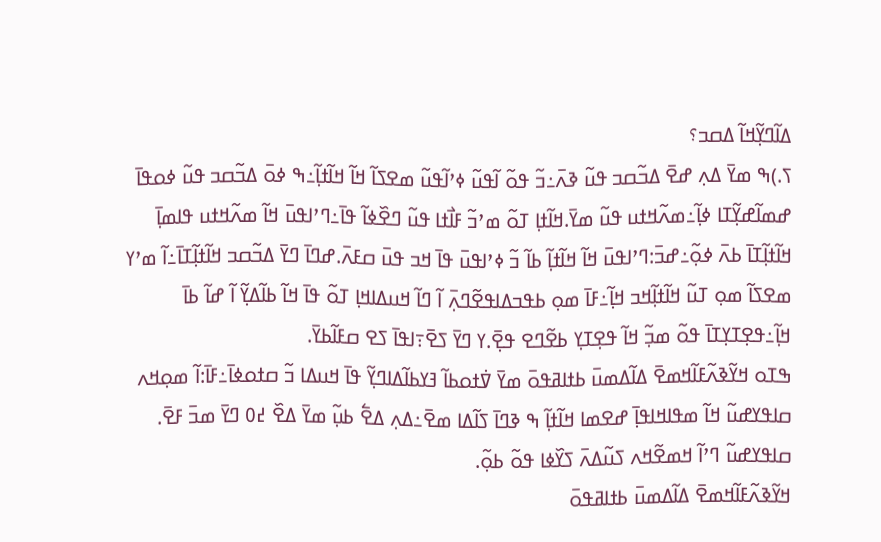ߡߊ߬ߣߌ߲߬ߞߊ߬ ߡߛߏ؟
ߖ.)ߒ ߘߌ߫ ߡߍ߲ ߝߐ߫ ߡߏ߬ߛߏ ߟߎ߬ ߢߍ߫߸ߏ߬ ߟߋ߬ ߊ߬ߟߎ߬ ߦߴߊ߬ߟߎ߬ ߘߐߖߊ߬ ߞߊ߬ ߞߊ߬ߙߊ߲߬߸ߒ ߦߋ߫ ߡߏ߬ߛߏ ߟߎ߬ ߦߋߟߊ߫ ߝߘߊ߬ߝߌ߲߬ߠߊ ߦߊ߲߬߸ߘߍ߬ߞߙߎ ߟߎ߬ ߘߌ߫.ߞߊ߬ߙߊ߲ ߠߋ߬ ߘߴߏ߬ ߓߊ߯ߙߊ ߟߎ߬ ߣߐ߰ߦߊ߬ ߟߊ߫߸ߣߴߊߟߎ߫ ߞߊ߬ ߘߍ߬ߞߙߎ ߟߊߘߊ߲߫ ߞߊ߬ߙߊ߲߬ߠߊ߫ ߕߍ߫ ߦߋ߲߬߸ߝߏ߫:ߣߴߊߟߎ߫ ߞߊ߬ ߞߊ߬ߙߊ߲߬ ߕߊ߬ ߏ߬ ߦߴߊߟߎ߫ ߟߊ߫ ߞߏ ߟߎ߫ ߛߓߍ߫.ߝߣߊ߫ ߣߌ߫ ߡߏ߬ߛߏ ߞߊ߬ߙߊ߲߬ߠߊ߫߸ߊ߬ ߘߴߌ ߘߐߖߊ߬ ߘߋ߲ ߠߎ߬ ߞߊ߬ߙߊ߲߬ߞߏ ߞߊ߲߬߸ߓߊ߫ ߘߋ߲ ߕߟߏߡߊߟߐ߬ߣߍ߲߫ ߊ߬ ߣߊ߬ ߞߎߡߊߞߊ߲ ߠߋ߬ ߟߊ߫ ߞߊ߬ ߕߊ߬ߡߌ߲߬ ߊ߬ ߝߊ߬ ߕߊ߫ ߞߊ߲߬߸ߟߐ߲ߠߌ߲ߠߊ߫ ߟߋ߬ ߘߏ߲߬ ߞߊ߬ ߟߐ߲ߠߌ߲ ߕߐ߬ߣߐ ߟߐ߲߫.ߌ ߣߌ߫ ߖߐ߫߹ߊߟߊ߫ ߖߐ ߛߓߊ߬ߕߌ߫.
ߒߠߋ ߞߌ߬ߢߍ߬ߓߊ߬ߞߘߐ߫ ߡߊ߬ߡߘߎ߫ ߕߙߊߥߟߋ߫ ߘߌ߫ ߜ߭ߙߋߕߊ߬ ߔߌߕߊ߬ߡߊߣߌ߲߬ ߟߊ߫ ߞߎߡߊ ߏ߬ ߛߙߋߦߊ߫߸ߓߊ߫:ߊ߬ ߘߋ߲ߞߍ ߛߊߟߌߝߎ߬ ߞߊ߬ ߘߟߊߞߊߟߊ߲߫ ߝߐߘߊ ߞߊ߬ߙߊ߲߬ ߒ ߢߣߊ߫ ߖߊ߬ߡߊ ߘߐ߫߸ߡߍ߲ ߡߐ߱ ߕߎ߲߬ ߘߌ߫ ߡߐ߰ ߄߀ ߣߌ߫ ߘߏ߫ ߓߐ߫.
ߛߊߟߌߝߎ߬ ߣߴߊ߬ ߞߘߐ߬ߞߍ ߖߎ߬ߡߍ߫ ߖߌ߰ߦߊ ߟߋ߬ ߕߋ߲߬.
ߞߌ߬ߢߍ߬ߓߊ߬ߞߘߐ߫ ߡߊ߬ߡߘߎ߫ ߕߙߊߥߟߋ߫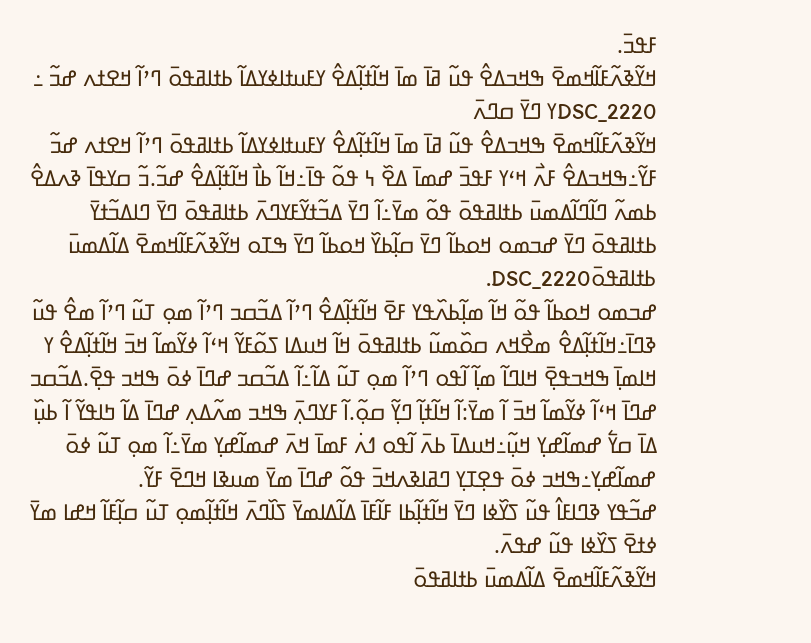ߓߟߏ߫.
ߞߌ߬ߢߍ߬ߓߊ߬ߞߘߐ߫ ߒߞߏߡߐ߮ ߟߎ߬ ߥߊ߫ ߘߊ߫ ߞߊ߬ߙߊ߲߬ߡߐ߮ ߌߓߎߙߊߦߌߡߊ߬ ߕߙߊߥߟߋ߫ ߣߴߊ߬ ߞߐߙߍ ߝߏ߬ ߸
DSC_2220ߌ ߣߌ߫ ߛߣߍ߫
ߞߌ߬ߢߍ߬ߓߊ߬ߞߘߐ߫ ߒߞߏߡߐ߮ ߟߎ߬ ߥߊ߫ ߘߊ߫ ߞߊ߬ߙߊ߲߬ߡߐ߮ ߌߓߎߙߊߦߌߡߊ߬ ߕߙߊߥߟߋ߫ ߣߴߊ߬ ߞߐߙߍ ߝߏ߬ ߓߌ߬߸ߒߞߏߡߐ߮ ߓߍ߯ ߞߵߌ ߓߟߏ߫ ߝߘߊ߫ ߡߐ߰ ߆ ߟߋ߬ ߟߊ߫߸ߞߊ߬ ߕߊ߯ ߞߊ߬ߙߊ߲߬ߡߐ߮ ߝߏ߬.ߏ߬ ߛߌߟߊ߫ ߢߍߡߐ߮ ߕߘߍ߬ ߣߊ߬ߣߊ߬ߡߘߎ߫ ߕߙߊߥߟߋ߫ ߟߋ߬ ߘߌ߫߸ߊ߬ ߣߌ߫ ߡߏ߬ߙߌ߬ߓߌߣߍ߫ ߕߙߊߥߟߋ߫ ߣߌ߫ ߣߊߡߏ߬ߙߌ߫ ߕߙߊߥߟߋ߫ ߣߌ߫ ߝߏߘߋ ߞߋߕߊ߬ ߣߌ߫ ߛߊ߲߬ߕߌ߰ ߞߋߕߊ߬ ߣߌ߫ ߒߠߋ ߞߌ߬ߢߍ߬ߓߊ߬ߞߘߐ߫ ߡߊ߬ߡߘߎ߫ ߕߙߊߥߟߋ߫DSC_2220.
ߝߏߘߋ ߞߋߕߊ߬ ߟߋ߬ ߞߊ߬ ߘߊ߲߬ߕߍ߰ߟߌ ߓߐ߫ ߞߊ߬ߙߊ߲߬ߡߐ߮ ߣߴߊ߬ ߡߏ߬ߛߏ ߣߴߊ߬ ߘߋ߲ ߠߎ߬ ߣߴߊ߬ ߘߐ߮ ߟߎ߬ ߢߣߊ߫߸ߞߊ߬ߙߊ߲߬ߡߐ߮ ߘߐ߯ߞߍ ߛߋ߰ߘߎ߬ ߕߙߊߥߟߋ߫ ߞߊ߬ ߞߎߡߊ ߖߋ߬ߓߌ߬ ߞߵߊ߬ ߦߌ߬ߘߊ߬ ߞߏ߫ ߞߊ߬ߙߊ߲߬ߡߐ߮ ߌ ߞߊߘߊ߲߫ ߒߞߏߟߐ߲߫ ߞߊߣߊ߬ ߘߊ߲߬ ߊ߬ߟߋ ߣߴߊ߬ ߘߋ߲ ߠߎ߬ ߡߊ߬߸ߊ߬ ߡߏ߬ߛߏ ߝߣߊ߫ ߦߋ߫ ߒߞߏ ߟߐ߲߫.ߡߏ߬ߛߏ ߝߣߊ߫ ߞߵߊ߬ ߦߌ߬ߘߊ߬ ߞߏ߫ ߊ߬ ߘߌ߫:ߊ߬ ߞߊ߬ߙߊ߲߬ ߣߌ߲߬ ߛߋ߲߬.ߊ߬ ߓߌߣߍ߲߫ ߒߞߏ ߘߍ߬ߡߍ߲ ߝߣߊ߫ ߡߊ߬ ߤߊߟߌ߬ ߊ߬ ߕߎ߲߰ ߡߊ߫ ߛߌ߱ ߝߘߊ߬ߝߌ߲ ߞߎ߲߬߸ߞߎߡߊ߫ ߕߍ߫ ߊ߬ߟߋ ߗߍ߭ ߓߘߊ߫ ߞߍ߫ ߝߘߊ߬ߝߌ߲ ߘߌ߫߸ߊ߬ ߘߋ߲ ߠߎ߬ ߦߋ߫ ߝߘߊ߬ߝߌ߲߸ߒߞߏ ߦߋ߫ ߟߐ߲ߠߌ߲ ߣߥߊߢߍߞߏ߫ ߟߋ߬ ߝߣߊ߫ ߘߌ߫ ߘߎߢߊ ߞߣߐ߫ ߓߌ߬.
ߝߏ߬ߟߌ ߢߣߊߓߊ߮ ߟߎ߬ ߖߌ߰ߦߊ ߣߌ߫ ߞߊ߬ߙߊ߲߬ߕߊ ߓߊ߬ߓߊ߫ ߡߊ߬ߡߊߘߌ߫ ߖߊ߰ߣߍ߫ ߞߊ߬ߙߊ߲߬ߘߋ߲ ߠߎ߬ ߛߊ߲߬ߓߊ߬ ߞߝߊ ߘߌ߫ ߦߙߐ߫ ߖߌ߰ߦߊ ߟߎ߬ ߝߟߍ߫.
ߞߌ߬ߢߍ߬ߓߊ߬ߞߘߐ߫ ߡߊ߬ߡߘߎ߫ ߕߙߊߥߟߋ߫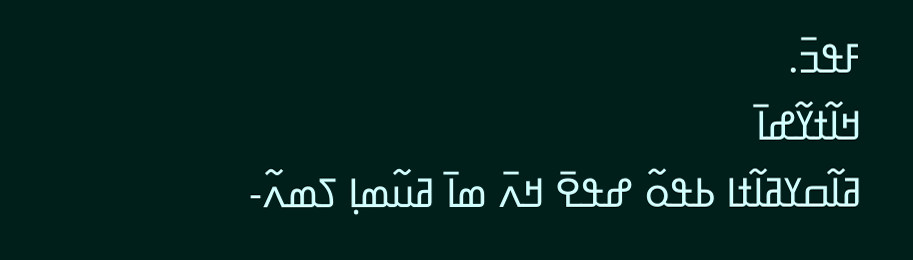ߓߟߏ߫.
ߞߊ߬ߙߌ߬ߝߊ߫
ߥߊ߬ߛߌߥߊ߬ߙߊ ߕߟߋ߬ ߝߟߐ߫ ߞߍ߫ ߘߊ߫ ߥߎ߬ߘߊ߲ ߖߘߍ߬-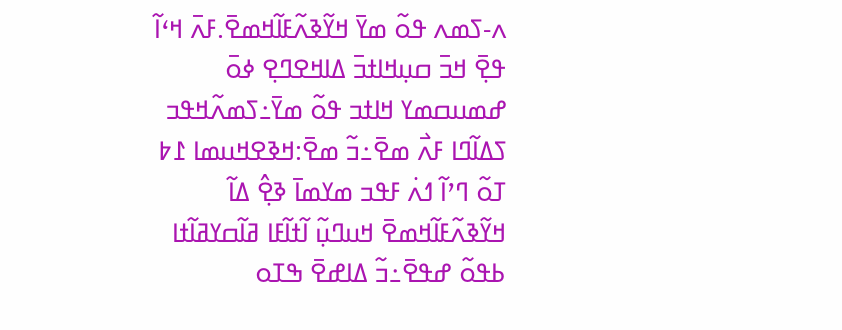ߍ-ߖߘߍ ߟߋ߬ ߘߌ߫ ߞߌ߬ߢߍ߬ߓߊ߬ߞߘߐ߫.ߓߍ߫ ߞߵߊ߬ ߟߐ߲߫ ߞߏ߫ ߛߎ߲ߞߊߙߏ߫ ߡߊߞߐߣߐ߲ ߦߋ߫ ߝߘߎߛߘߌ ߞߊߙߏ ߟߋ߬ ߘߌ߫߸ߖߘߍ߬ߞߟߏ ߖߡߊ߬ߣߊ ߓߍ߯ ߘߐ߫߸ߏ߬ ߘߐ߫:ߞߢߐߞߎߘߊ ߁߈ ߠߋ߬ ߣߴߊ߬ ߗߍ߭ ߓߟߏ ߘߌߘߊ߫ ߢߐ߲߮ ߡߊ߬ ߞߌ߬ߢߍ߬ߓߊ߬ߞߘߐ߫ ߞߎߣߎ߲߬ ߊ߬ߙߊ߬ߓߊ ߥߊ߬ߛߌߥߊ߬ߙߊ ߕߟߋ߬ ߝߟߐ߫߸ߏ߬ ߡߊߝߐ߫ ߒߠߋ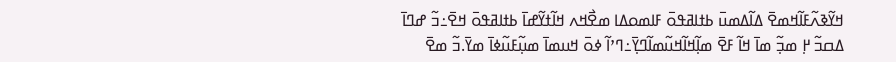ߞߌ߬ߢߍ߬ߓߊ߬ߞߘߐ߫ ߡߊ߬ߡߘߎ߫ ߕߙߊߥߟߋ߫ ߓߊߘߋߡߊ ߘߐ߯ߞߍ ߞߊ߬ߙߌ߬ߝߊ߫ ߕߙߊߥߟߋ߫ ߞߐ߫߸ߏ߬ ߝߣߊ߫ ߡߛߏ߬ ߂߲ ߘߏ߲߬ ߘߊ߫ ߞߊ߬ ߓߐ߫ ߘߊ߲߬ߞߊ߬ߞߎ߬ߘߊ߬ߣߌ߲߫߸ߣߴߊ߬ ߦߋ߫ ߞߎߘߊ߫ ߘߎ߲߬ߓߎ߬ߦߊ߫ ߘߌ߫.ߏ߬ ߘߐ߫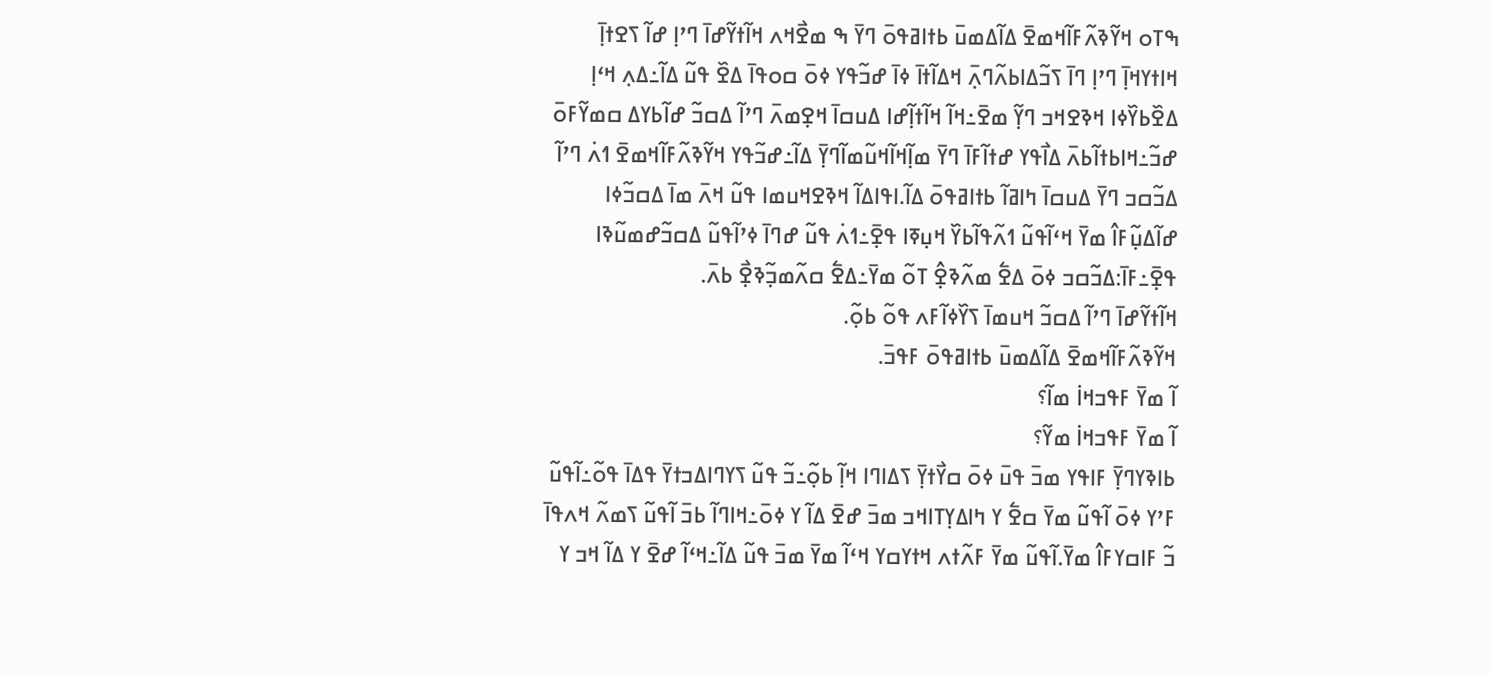ߒߠߋ ߞߌ߬ߢߍ߬ߓߊ߬ߞߘߐ߫ ߡߊ߬ߡߘߎ߫ ߕߙߊߥߟߋ߫ ߣߌ߫ ߒ ߘߐ߯ߞߍ ߞߊ߬ߙߌ߬ߝߊ߫ ߣߴߊ߲ ߝߊ߬ ߖߐߙߊ߲߫ ߞߊߙߌߞߊ߲߫ ߣߴߊ߲ ߣߊ߫ ߖߏ߬ߡߊߕߍ߬ߣߍ߲߫ ߞߡߊ߬ߙߊ߫ ߦߊ߫ ߝߏ߬ߟߌ ߦߋ߫ ߛߋߟߊ߫ ߡߐ߰ ߟߎ߬ ߡߊ߬߸ߡߍ߲ ߞߵߊ߲ ߡߐ߰ߕߌ߰ߦߊ ߞߢߐߞߏ ߣߌ߲߬ ߘߐ߫߸ߞߊ߬ ߞߊ߬ߙߊ߲߬ߝߊ ߡߎߛߊ߫ ߞߐ߲ߘߍ߫ ߣߴߊ߬ ߡߛߏ߬ ߝߊ߬ߕߌߡ ߛߘߌ߬ߓߋ߫ ߝߏ߬߸ߞߊߕߙߊ߬ߕߍ߫ ߡߊ߯ߟߌ ߝߙߊ߬ߓߊ߫ ߣߌ߫ ߘߊ߲߬ߞߊ߬ߞߎ߬ߘߊ߬ߣߌ߲߫ ߡߊ߬߸ߝߏ߬ߟߌ ߞߌ߬ߢߍ߬ߓߊ߬ߞߘߐ߫ ߗߍ߭ ߣߴߊ߬ ߡߏ߬ߛߏ ߣߌ߫ ߡߎߛߊ߫ ߤߊߥߊ߬ ߕߙߊߥߟߋ߫ ߡߊ߬.ߊߟߊߡߊ߬ ߞߢߐߞߎߘߊ ߟߎ߬ ߞߍ߫ ߘߊ߫ ߡߛߏ߬ߦߊ ߝߊ߬ߡߎ߲߬ߓߊ߮ ߘߌ߫ ߞߵߊ߬ߟߎ߬ ߗߍ߬ߟߊ߬ߕߌ߰ ߞߎ߲ߧߊ ߟߐ߲߫߸ߗߍ߭ ߟߎ߬ ߝߣߊ߫ ߦߴߊ߬ߟߎ߬ ߡߛߏ߬ߝߘߎ߬ߢߊ ߟߐ߲߫߸ߓߊ߫:ߡߏ߬ߛߏ ߦߋ߫ ߡߐ߱ ߘߍ߬ߢߐ߲߮ ߠߋ߬ ߘߌ߫߸ߡߐ߱ ߛߍ߬ߘߏ߲߬ߢߐ߲߯ ߕߍ߫.
ߞߊ߬ߙߌ߬ߝߊ߫ ߣߴߊ߬ ߡߛߏ߬ ߞߎߘߊ߫ ߖߌ߰ߦߊ߬ߓߍ ߟߋ߬ ߕߋ߲߬.
ߞߌ߬ߢߍ߬ߓߊ߬ߞߘߐ߫ ߡߊ߬ߡߘߎ߫ ߕߙߊߥߟߋ߫ ߓߟߏ߫.
ߊ߬ ߘߌ߫ ߓߟߏߞߊ߭ ߘߊ߬؟
ߊ߬ ߘߌ߫ ߓߟߏߞߊ߭ ߘߌ߬؟
ߕߊߢߌߣߌ߲߫ ߓߊߟߌ ߘߏ߫ ߟߎ߫ ߦߋ߫ ߛߌ߯ߙߌ߲߫ ߖߡߊߣߊ ߞߊ߲߬ ߕߋ߲߬߸ߏ߬ ߟߎ߬ ߖߌߣߊߡߏߙߌ߫ ߟߡߊ߫ ߟߋ߬߸ߊ߬ߟߎ߬ ߓߴߌ ߦߋ߫ ߊ߬ߟߎ߬ ߘߌ߫ ߛߐ߱ ߌ ߤߊߡߌ߲ߠߊߞߏ ߘߏ߫ ߝߐ߫ ߡߊ߬ ߌ ߦߋ߫߸ߞߊߣߊ߬ ߕߏ߫ ߊ߬ߟߎ߬ ߖߘߍ߬ ߞߍߟߊ߫ ߏ߬ ߓߊߛߌߓߊ߮ ߘߌ߫.ߊ߬ߟߎ߬ ߘߌ߫ ߓߍ߬ߙߍ ߞߙߌߛߌ ߞߵߊ߬ ߘߌ߫ ߘߏ߫ ߟߎ߬ ߡߊ߬߸ߞߵߊ߬ ߝߐ߫ ߌ ߡߊ߬ ߞߏ ߌ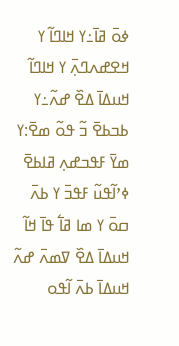ߦߋ߫ ߥߊ߫߸ߌ ߞߊߣߊ߬ ߌ ߞߐߝߍߣߍ߲߫ ߌ ߞߊߣߊ߬ ߞߎߡߊ߫ ߡߐ߰ ߝߍ߬߸ߌ ߕߏߕߐ߫ ߏ߬ ߟߋ߬ ߘߐ߫:ߌ ߘߌ߫ ߓߟߏߝߍ߲ ߥߊߕߐ߫ ߦߴߊ߬ߟߎ߬ ߓߟߏ߫ ߌ ߕߍ߫ ߛߋ߫ ߌ ߘߊ ߥߊ߱ ߟߊ߫ ߞߊ߬ ߞߎߡߊ߫ ߡߐ߰ ߜߘߍ߫ ߝߍ߬ ߞߎߡߊ߫ ߕߍ߫ ߊ߬ߟߋ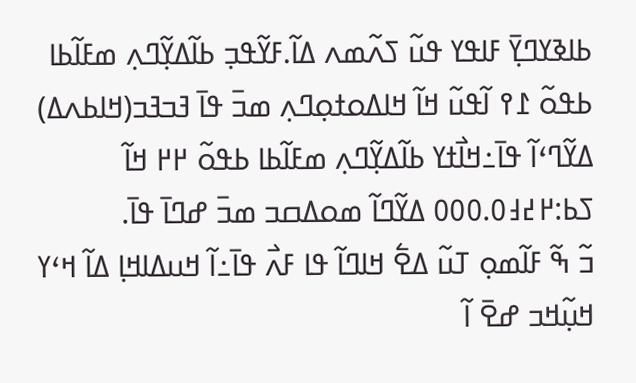ߕߊߢߌߣߌ߲߫ ߓߊߟߌ ߟߎ߬ ߖߍ߬ߘߍ ߡߊ߬.ߓߌ߬ߟߏ߲ ߕߊ߬ߡߌ߲߬ߣߍ߲ ߘߓߊ߬ߕߊ ߕߟߋ߬ ߁߉ ߊ߬ߟߎ߬ ߞߊ߬ ߞߊߡߋߙߋ߲ߣߍ߲ ߘߏ߫ ߟߊ߫ ߔߏߔߏ(ߞߊߕߍߡ) ߡߌ߬ߣߵߊ߬ ߟߊ߫߸ߞߊ߯ߙߌ ߕߊ߬ߡߌ߲߬ߣߍ߲ ߘߓߊ߬ߕߊ ߕߟߋ߬ ߂߂ ߞߊ߬ ߖߕ:߂߄߃߀.߀߀߀ ߡߌ߬ߣߊ߬ ߘߋߡߛߏ ߘߏ߫ ߝߣߊ߫ ߟߊ߫.
ߏ߬ ߒ߬ ߓߊ߬ߘߋ߲ ߠߎ߬ ߡߐ߱ ߞߊߣߊ߬ ߟߊ ߓߍ߯ ߟߊ߫߸ߊ߬ ߞߎߡߊߞߊ߲ ߡߊ߬ ߞߵߌ ߞߎ߲߬ߞߏ ߝߐ߫ ߊ߬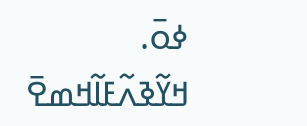ߦߋ߫.
ߞߌ߬ߢߍ߬ߓߊ߬ߞߘߐ߫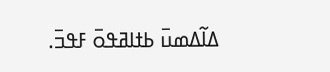ߡߊ߬ߡߘߎ߫ ߕߙߊߥߟߋ߫ ߓߟߏ߫.